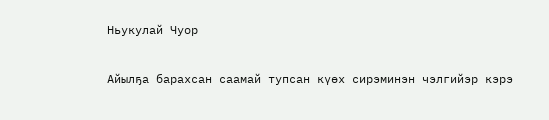Ньукулай Чуор

Айылҕа барахсан саамай тупсан күөх сирэминэн чэлгийэр кэрэ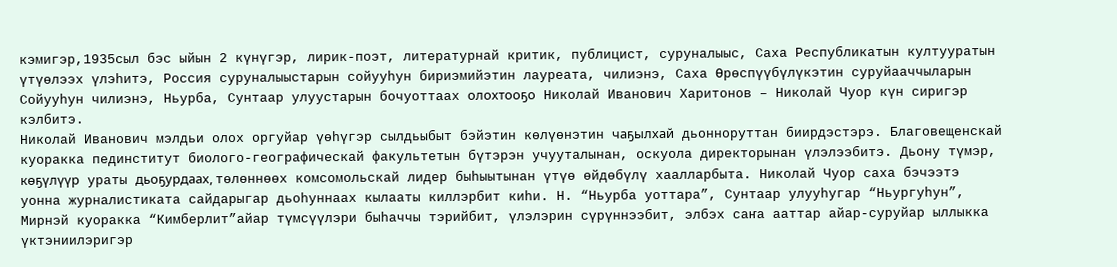кэмигэр,1935сыл бэс ыйын 2 күнүгэр, лирик-поэт, литературнай критик, публицист, суруналыыс, Саха Республикатын култууратын үтүөлээх үлэһитэ, Россия суруналыыстарын сойууһун бириэмийэтин лауреата, чилиэнэ, Саха Өрөспүүбүлүкэтин суруйааччыларын Сойууһун чилиэнэ, Ньурба, Сунтаар улуустарын бочуоттаах олохтооҕо Николай Иванович Харитонов – Николай Чуор күн сиригэр кэлбитэ.
Николай Иванович мэлдьи олох оргуйар үөһүгэр сылдьыбыт бэйэтин көлүөнэтин чаҕылхай дьонноруттан биирдэстэрэ. Благовещенскай куоракка пединститут биолого-географическай факультетын бүтэрэн учууталынан, оскуола директорынан үлэлээбитэ. Дьону түмэр, көҕүлүүр ураты дьоҕурдаах, төлөннөөх комсомольскай лидер быһыытынан үтүө өйдөбүлү хаалларбыта. Николай Чуор саха бэчээтэ уонна журналистиката сайдарыгар дьоһуннаах кылааты киллэрбит киһи. Н. “Ньурба уоттара”, Сунтаар улууһугар “Ньургуһун”, Мирнэй куоракка “Кимберлит”айар түмсүүлэри быһаччы тэрийбит, үлэлэрин сүрүннээбит, элбэх саҥа ааттар айар-суруйар ыллыкка үктэниилэригэр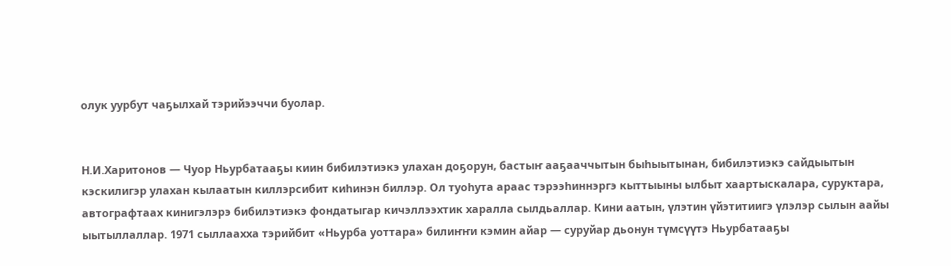олук уурбут чаҕылхай тэрийээччи буолар.


Н.И.Харитонов — Чуор Ньурбатааҕы киин бибилэтиэкэ улахан доҕорун, бастыҥ ааҕааччытын быһыытынан, бибилэтиэкэ сайдыытын кэскилигэр улахан кылаатын киллэрсибит киһинэн биллэр. Ол туоһута араас тэрээһиннэргэ кыттыыны ылбыт хаартыскалара, суруктара, автографтаах кинигэлэрэ бибилэтиэкэ фондатыгар кичэллээхтик харалла сылдьаллар. Кини аатын, үлэтин үйэтитиигэ үлэлэр сылын аайы ыытыллаллар. 1971 сыллаахха тэрийбит «Ньурба уоттара» билиҥҥи кэмин айар — суруйар дьонун түмсүүтэ Ньурбатааҕы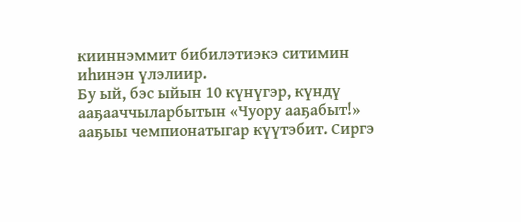кииннэммит бибилэтиэкэ ситимин иһинэн үлэлиир.
Бу ый, бэс ыйын 10 күнүгэр, күндү ааҕааччыларбытын «Чуору ааҕабыт!» ааҕыы чемпионатыгар күүтэбит. Сиргэ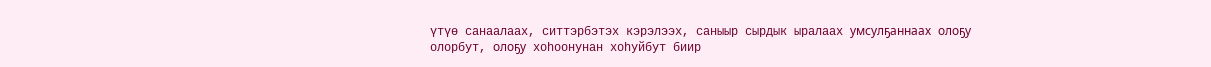үтүө санаалаах, ситтэрбэтэх кэрэлээх, саныыр сырдык ыралаах умсулҕаннаах олоҕу олорбут, олоҕу хоһоонунан хоһуйбут биир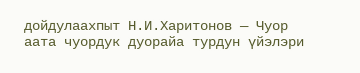дойдулаахпыт Н.И.Харитонов — Чуор аата чуордук дуорайа турдун үйэлэри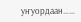уҥуордаан……